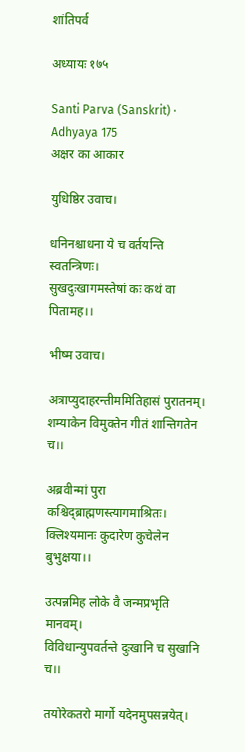शांतिपर्व

अध्यायः १७५

Santi Parva (Sanskrit) · Adhyaya 175
अक्षर का आकार

युधिष्ठिर उवाच।

धनिनश्चाधना ये च वर्तयन्ति स्वतन्त्रिणः।
सुखदुःखागमस्तेषां कः कथं वा पितामह।।

भीष्म उवाच।

अत्राप्युदाहरन्तीममितिहासं पुरातनम्।
शम्याकेन विमुक्तेन गीतं शान्तिगतेन च।।

अब्रवीन्मां पुरा कश्चिद्ब्राह्मणस्त्यागमाश्रितः।
क्लिश्यमानः कुदारेण कुचेलेन बुभुक्षया।।

उत्पन्नमिह लोके वै जन्मप्रभृति मानवम्।
विविधान्युपवर्तन्ते दुःखानि च सुखानि च।।

तयोरेकतरो मार्गो यदेनमुपसन्नयेत्।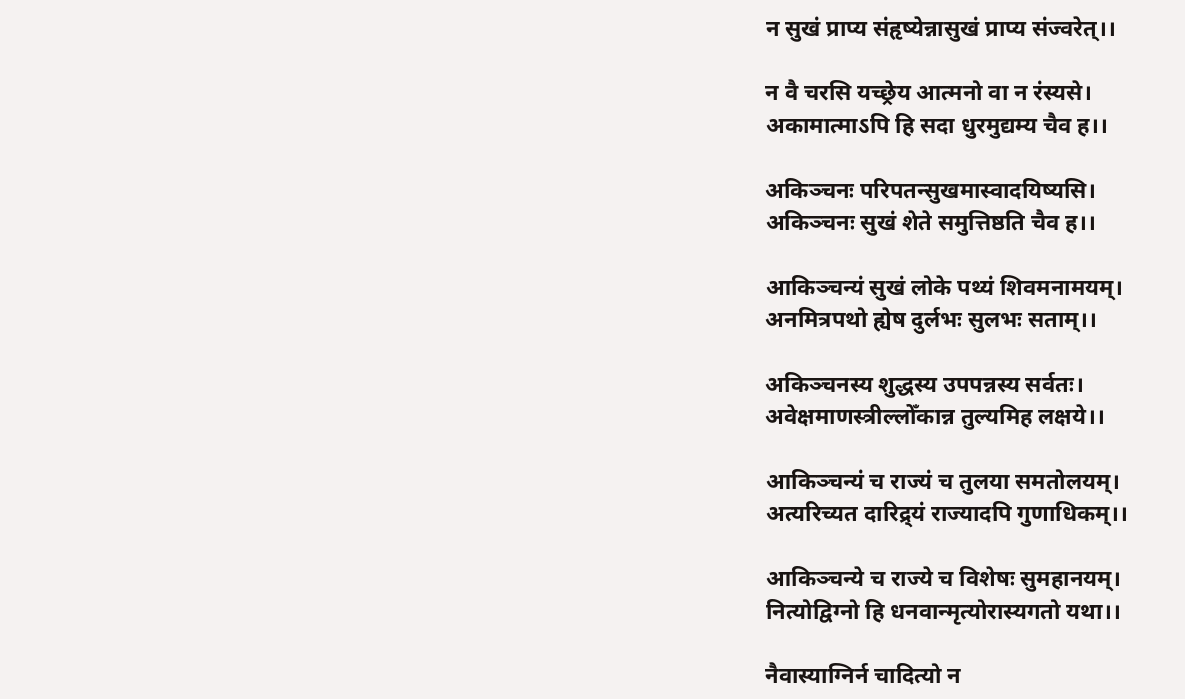न सुखं प्राप्य संहृष्येन्नासुखं प्राप्य संज्वरेत्।।

न वै चरसि यच्छ्रेय आत्मनो वा न रंस्यसे।
अकामात्माऽपि हि सदा धुरमुद्यम्य चैव ह।।

अकिञ्चनः परिपतन्सुखमास्वादयिष्यसि।
अकिञ्चनः सुखं शेते समुत्तिष्ठति चैव ह।।

आकिञ्चन्यं सुखं लोके पथ्यं शिवमनामयम्।
अनमित्रपथो ह्येष दुर्लभः सुलभः सताम्।।

अकिञ्चनस्य शुद्धस्य उपपन्नस्य सर्वतः।
अवेक्षमाणस्त्रील्लोँकान्न तुल्यमिह लक्षये।।

आकिञ्चन्यं च राज्यं च तुलया समतोलयम्।
अत्यरिच्यत दारिद्र्यं राज्यादपि गुणाधिकम्।।

आकिञ्चन्ये च राज्ये च विशेषः सुमहानयम्।
नित्योद्विग्नो हि धनवान्मृत्योरास्यगतो यथा।।

नैवास्याग्निर्न चादित्यो न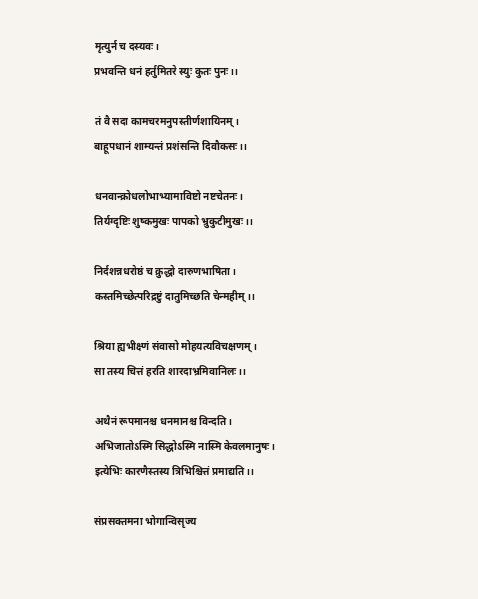मृत्युर्न च दस्यवः।
प्रभवन्ति धनं हर्तुमितरे स्युः कुतः पुनः।।

तं वै सदा कामचरमनुपस्तीर्णशायिनम्।
बाहूपधानं शाम्यन्तं प्रशंसन्ति दिवौकसः।।

धनवान्क्रोधलोभाभ्यामाविष्टो नष्टचेतनः।
तिर्यग्दृष्टिः शुष्कमुखः पापको भ्रुकुटीमुखः।।

निर्दशन्नधरोष्ठं च क्रुद्धो दारुणभाषिता।
कस्तमिच्छेत्परिद्रष्टुं दातुमिच्छति चेन्महीम्।।

श्रिया ह्यभीक्ष्णं संवासो मोहयत्यविचक्षणम्।
सा तस्य चित्तं हरति शारदाभ्रमिवानिलः।।

अथैनं रूपमानश्च धनमानश्च विन्दति।
अभिजातोऽस्मि सिद्धोऽस्मि नास्मि केवलमानुषः।
इत्येभिः कारणैस्तस्य त्रिभिश्चित्तं प्रमाद्यति।।

संप्रसक्तमना भोगान्विसृज्य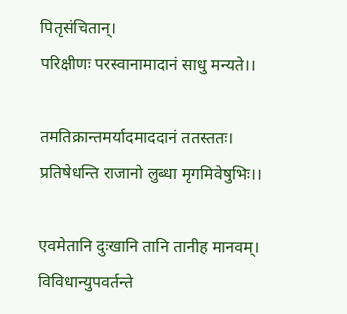पितृसंचितान्।
परिक्षीणः परस्वानामादानं साधु मन्यते।।

तमतिक्रान्तमर्यादमाददानं ततस्ततः।
प्रतिषेधन्ति राजानो लुब्धा मृगमिवेषुभिः।।

एवमेतानि दुःखानि तानि तानीह मानवम्।
विविधान्युपवर्तन्ते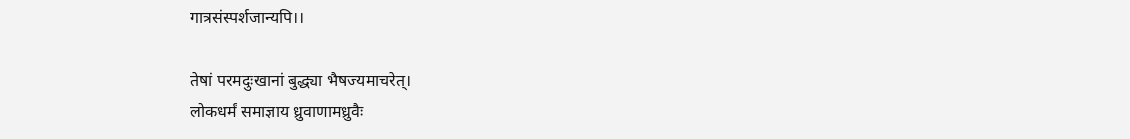गात्रसंस्पर्शजान्यपि।।

तेषां परमदुःखानां बुद्ध्या भैषज्यमाचरेत्।
लोकधर्मं समाज्ञाय ध्रुवाणामध्रुवैः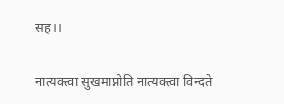सह।।

नात्यक्त्वा सुखमाप्नोति नात्यक्त्वा विन्दते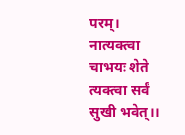परम्।
नात्यक्त्वा चाभयः शेते त्यक्त्वा सर्वं सुखी भवेत्।।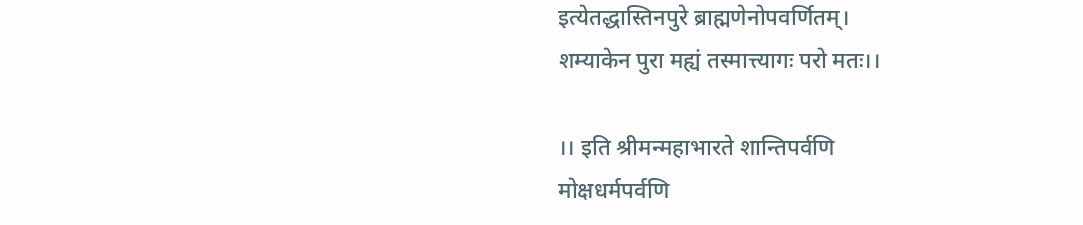इत्येतद्धास्तिनपुरे ब्राह्मणेनोपवर्णितम्।
शम्याकेन पुरा मह्यं तस्मात्त्यागः परो मतः।।

।। इति श्रीमन्महाभारते शान्तिपर्वणि
मोक्षधर्मपर्वणि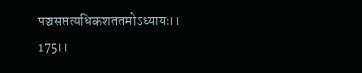पञ्चसप्तत्यधिकशततमोऽध्यायः।। 175।।